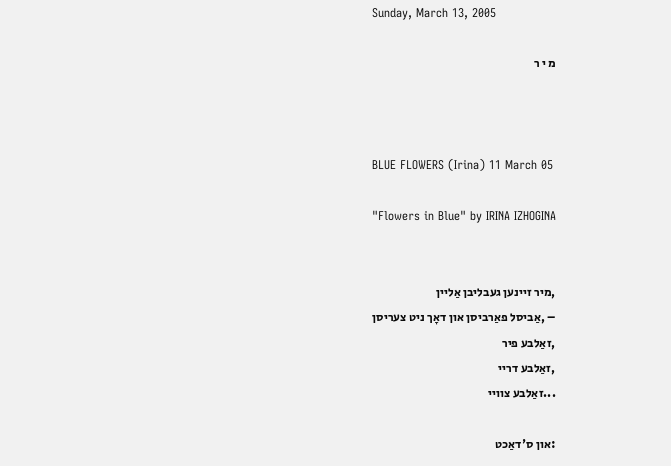Sunday, March 13, 2005

מ י ר



BLUE FLOWERS (Irina) 11 March 05

"Flowers in Blue" by IRINA IZHOGINA


,מיר זיינען געבליבן אַליין
– ,אַביסל פאַרביסן און דאָך ניט צעריסן
,זאַלבע פיר
,זאַלבע דריי
...זאַלבע צוויי

:און ס'דאַכט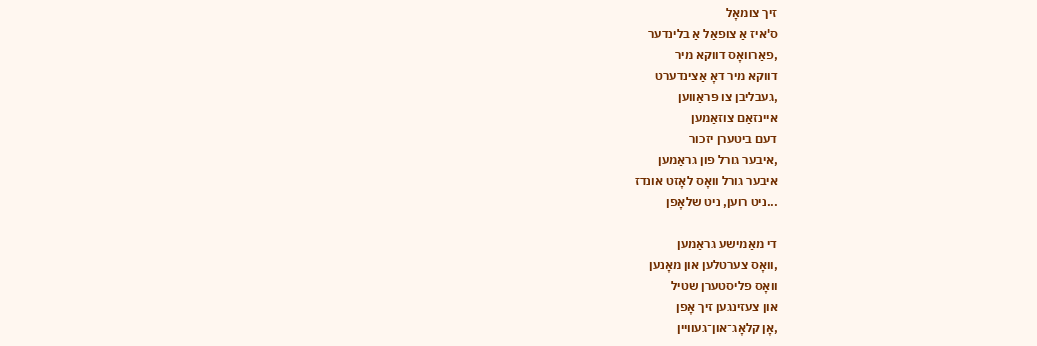זיך צומאָל
ס'איז אַ צופאַל אַ בלינדער
,פאַרוואָס דווקא מיר
דווקא מיר דאָ אַצינדערט
,געבליבן צו פּראַווען
איינזאַם צוזאַמען
דעם ביטערן יזכור
,איבער גורל פון גראַמען
איבער גורל וואָס לאָזט אונדז
...ניט רוען, ניט שלאָפן

די מאַמישע גראַמען
,וואָס צערטלען און מאָנען
וואָס פליסטערן שטיל
און צעזינגען זיך אָפן
,אָן קלאָג־און־געוויין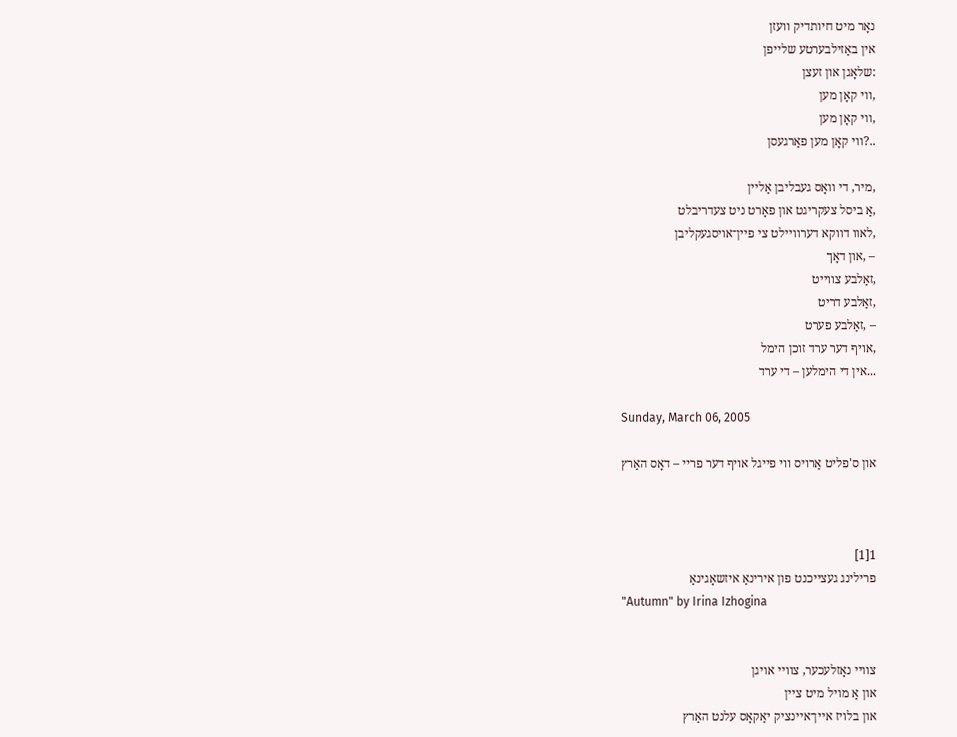נאָר מיט חיותדיק וועזן
אין באַזילבערטע שלייפן
:שלאָגן און זעצן
,ווי קאָן מען
,ווי קאָן מען
..?ווי קאָן מען פאַרגעסן

,מיר, די וואָס געבליבן אַליין
,אַ ביסל צעקריגט און פאָרט ניט צעדריבלט
,לאוו דווקא דערוויילט צי פיין־אויסגעקליבן
– ,און דאָך
,זאַלבע צווייט
,זאַלבע דריט
– ,זאַלבע פערט
,אויף דער ערד זוכן הימל
...אין די הימלען – די ערד

Sunday, March 06, 2005

און ס'פליט אַרויס ווי פייגל אויף דער פריי – דאָס האַרץ



1[1]
פרילינג געצייכנט פון אירינאַ איזשאָגינאַ
"Autumn" by Irina Izhogina


צוויי נאָזלעכער, צוויי אויגן
און אַ מויל מיט ציין
און בלויז איין־איינציק יאַקאָס עלנט האַרץ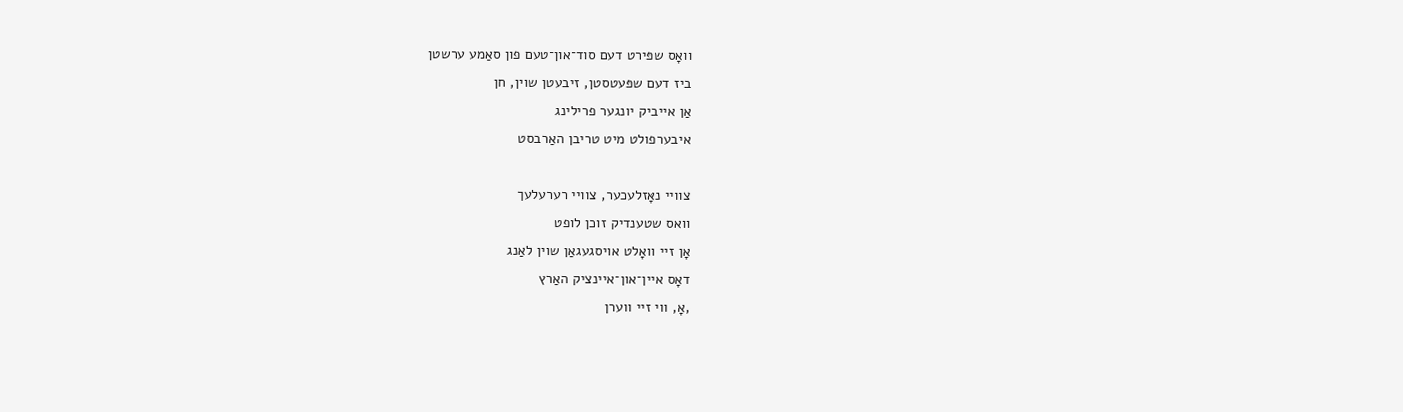וואָס שפּירט דעם סוד־און־טעם פון סאַמע ערשטן
ביז דעם שפּעטסטן, זיבעטן שוין, חן
אַן אייביק יונגער פרילינג
איבערפולט מיט טריבן האַרבסט

צוויי נאָּזלעכער, צוויי רערעלעך
וואס שטענדיק זוכן לופט
אָן זיי וואָלט אויסגעגאַן שוין לאַנג
דאָס איין־און־איינציק האַרץ
,אָ, ווי זיי ווערן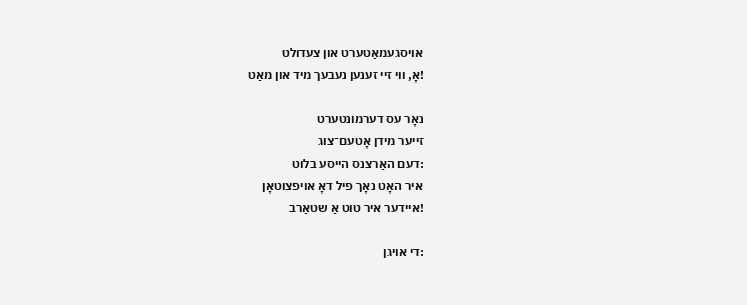אויסגעמאַטערט און צעדולט
!אָ, ווי זיי זענען נעבעך מיד און מאַט

נאָר עס דערמונטערט
זייער מידן אָטעם־צוג
:דעם האַרצנס הייסע בלוט
איר האָט נאָך פיל דאָ אויפצוטאָן
!איידער איר טוט אַ שטאַרב

:די אויגן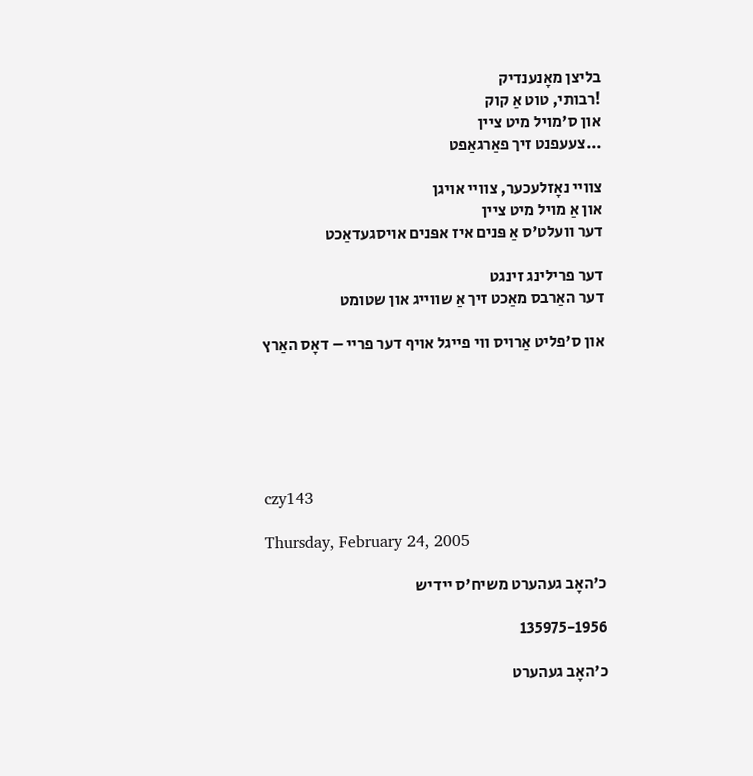בליצן מאָנענדיק
!רבותי, טוט אַ קוק
און ס'מויל מיט ציין
...צעעפנט זיך פאַרגאַפט

צוויי נאָזלעכער, צוויי אויגן
און אַ מויל מיט ציין
דער וועלט'ס אַ פּנים איז אפּנים אויסגעדאַכט

דער פרילינג זינגט
דער האַרבס מאַכט זיך אַ שווייג און שטומט

און ס'פליט אַרויס ווי פייגל אויף דער פריי – דאָס האַרץ






czy143

Thursday, February 24, 2005

כ'האָב געהערט משיח'ס יידיש

135975-1956

כ'האָב געהערט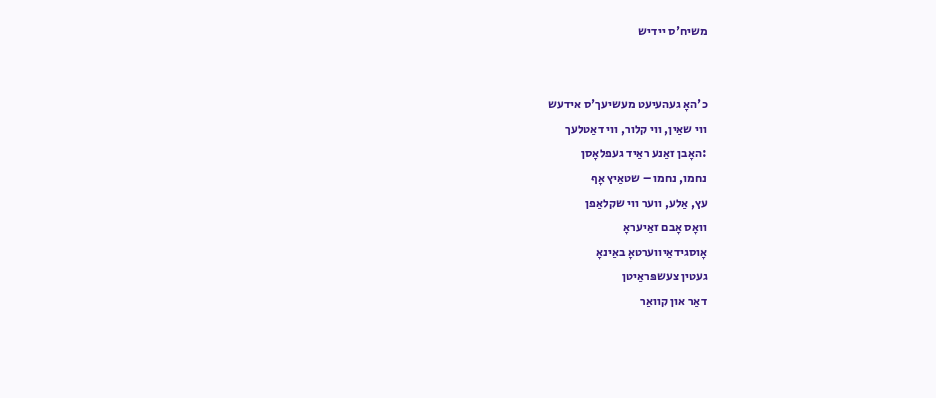משיח'ס יידיש


כ'האָ געהעיעט מעשיעך'ס אידעש
ווי שאַין, ווי קלור, ווי דאַטלעך
:האָבן זאַנע ראַיד געפלאָסן
נחמו, נחמו – שטאַיץ אָף
עץ, אַלע, ווער ווי שקלאַפן
וואָס אָבם זאַיעראָ
אָוסגידאַיווערטאָ באַינאָ
געטין צעשפּראַיטן
דאַר און קוואַר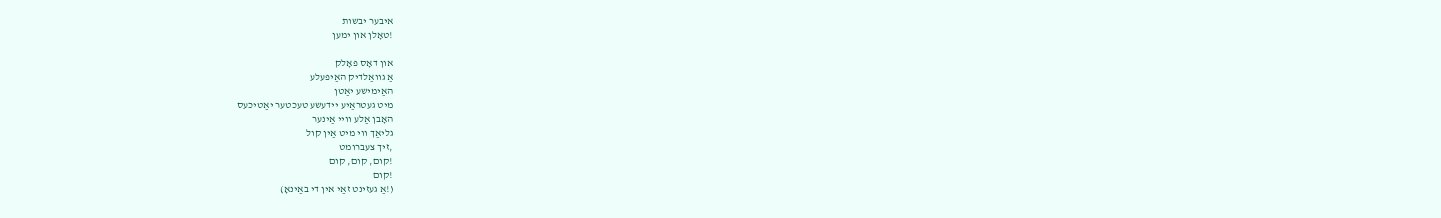איבער יבשות
!טאָלן און ימען

און דאָס פאָלק
אַ גוואַלדיק האַיפעלע
האַימישע יאַטן
מיט געטראַיע יידעשע טעכטער יאַטיכעס
האָבן אַלע וויי אַינער
גליאַך ווי מיט אַין קול
,זיך צעברומט
!קום, קום, קום
!קום
(!אַ געזינט זאַי אין די באַינאָ)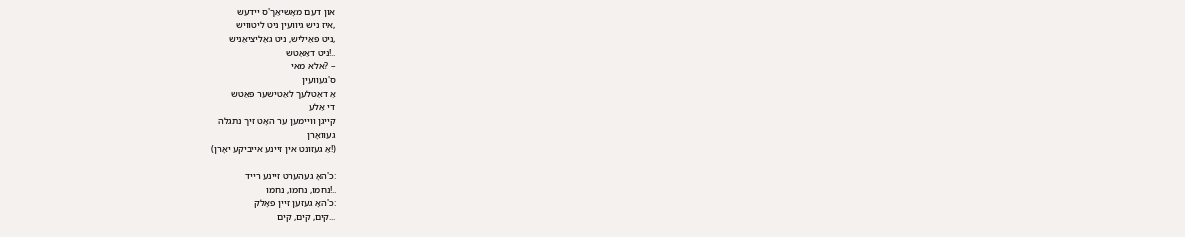און דעם מאָשיאַך'ס יידעש
,איז ניש גיוועין ניט ליטוויש
,ניט פּאַיליש, ניט גאַליציאַניש
..!ניט דאַאַטש
– ?אלא מאי
ס'געוועין
אַ דאַטלעך לאַטישער פּאַטש
די אַלע
קייגן וויימען ער האָט זיך נתגלה
געוואָרן
(!אַ געזונט אין זיינע אייביקע יאָרן)

:כ'האָ געהערט זיינע רייד
..!נחמו, נחמו, נחמו
:כ'האָ געזען זיין פאָלק
...קים, קים, קים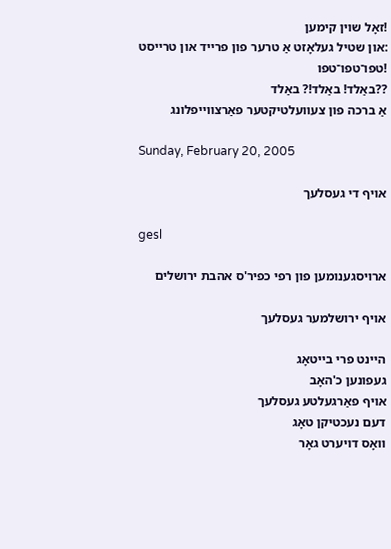!זאָל שוין קימען
:און שטיל געלאָזט אַ טרער פון פרייד און טרייסט
!טפו־טפו־טפו
??באַלד! באַלד!? באַלד
אַ ברכה פון צעוועלטיקטער פאַרצווייפלונג

Sunday, February 20, 2005

אויף די געסלעך

gesl

ארויסגענומען פון רפי כפיר'ס אהבת ירושלים

אויף ירושלמער געסלעך

היינט פרי בייטאָג
געפונען כ'האָב
אויף פאַרגעלטע געסלעך
דעם נעכטיקן טאָג
וואָס דויערט גאָר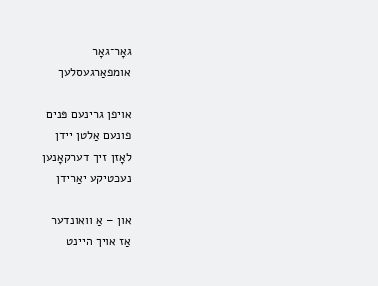גאָר־גאָר
אומפאַרגעסלעך

אויפן גרינעם פּנים
פונעם אַלטן יידן
לאָזן זיך דערקאָנען
נעכטיקע יאַרידן

און – אַ וואונדער
אַז אויך היינט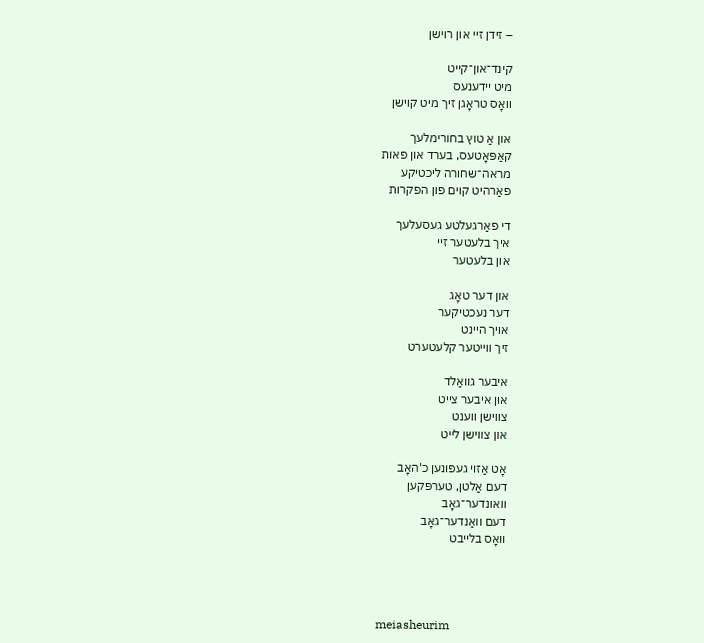– זידן זיי און רוישן

קינד־און־קייט
מיט יידענעס
וואָס טראָגן זיך מיט קוישן

און אַ טוץ בחורימלעך
קאַפּאָטעס, בערד און פאות
מראה־שחורה ליכטיקע
פאַרהיט קוים פון הפקרות

די פאַרגעלטע געסעלעך
איך בלעטער זיי
און בלעטער

און דער טאָג
דער נעכטיקער
אויך היינט
זיך ווייטער קלעטערט

איבער גוואַלד
און איבער צייט
צווישן ווענט
און צווישן לייט

אָט אַזוי געפונען כ'האָב
דעם אַלטן, טערפּקען
וואונדער־גאָב
דעם וואַנדער־גאָב
וואָס בלייבט




meiasheurim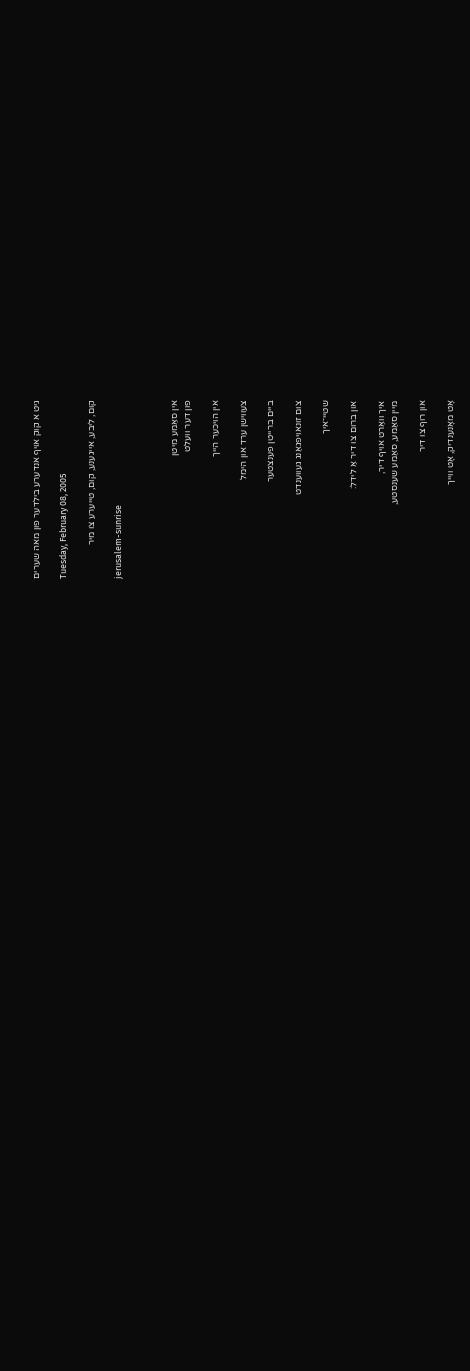גיט א קוק אויף אנדערע בילדער פון מאה שערים

Tuesday, February 08, 2005

קום, ליבע, אייגענע, קום, טייערע צו מיר

jerusalem-sunrise



אין סאַמע מיטן
פון דער וועלט

אין הויכער הייך

צעווישן ערד און הימל

ביים ברייטן פענצטער

צום זונאויפגאַנג געווענדט

שטיי־איך

און ברום צו דיר אַ לידל:

איך וואַרט אויף דיר,
מיין סאַמע, סאַמע שענסטע,

און רוף צו דיר

אָט מאָנענדיק, אָט ווייך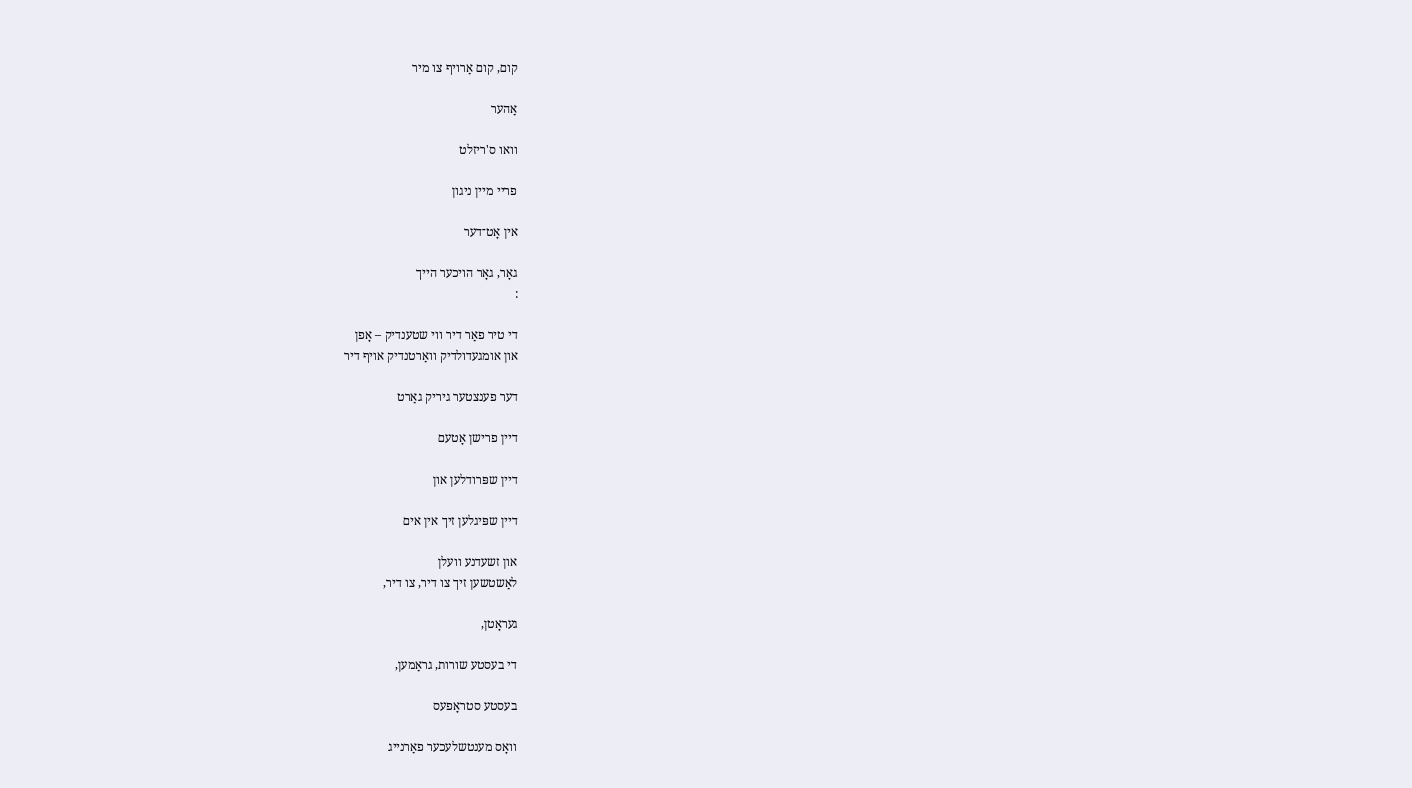קום, קום אַרויף צו מיר

אַהער

וואו ס'ריזלט

פריי מיין ניגון

אין אָט־דער

גאָר, גאָר הויכער הייך
:

די טיר פאַר דיר ווי שטענדיק – אָפן
און אומגעדולדיק וואַרטנדיק אויף דיר

דער פענצטער גיריק גאַרט

דיין פרישן אָטעם

דיין שפּרודלען און

דיין שפּיגלען זיך אין אים

און זשעדנע וועלן
לאַשטשען זיך צו דיר, צו דיר,

געראָטן,

די בעסטע שורות, גראַמען,

בעסטע סטראָפעס

וואָס מענטשלעכער פאַרנייג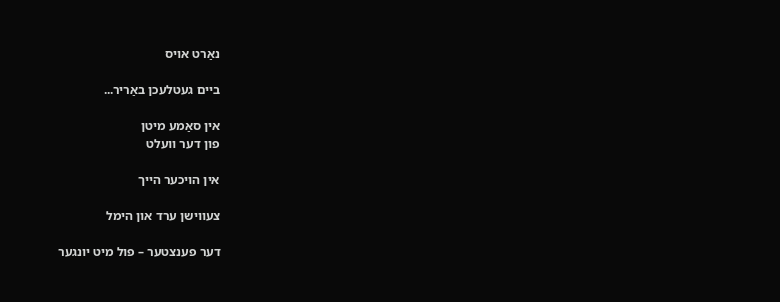נאַרט אויס

ביים געטלעכן באַריר...

אין סאַמע מיטן
פון דער וועלט

אין הויכער הייך

צעווישן ערד און הימל

דער פענצטער – פול מיט יונגער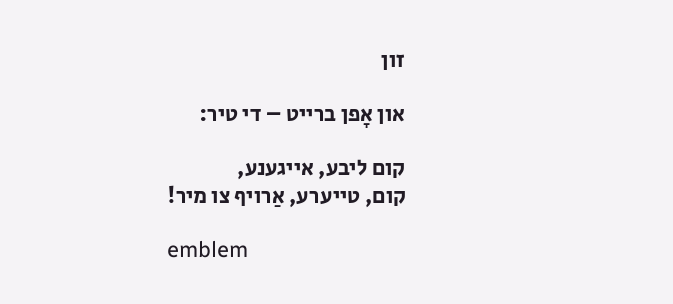זון

און אָפן ברייט – די טיר:

קום ליבע, אייגענע,
קום, טייערע, אַרויף צו מיר!

emblem